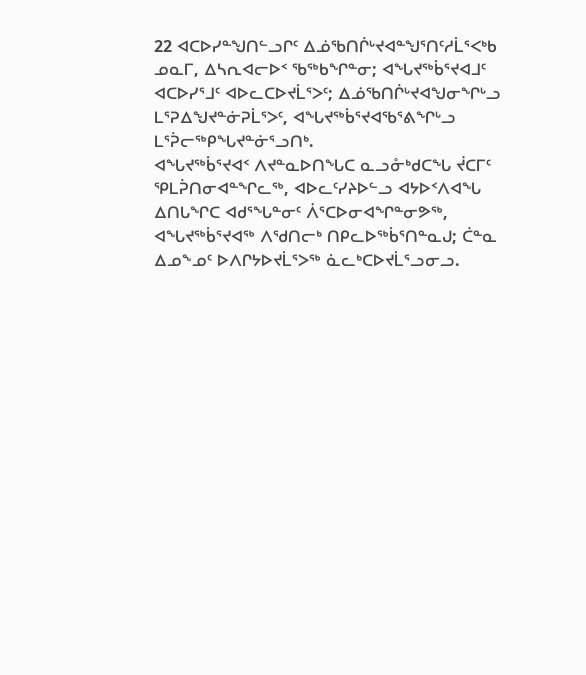22 ᐊᑕᐅᓯᓐᖑᑎᓪᓗᒋᑦ ᐃᓅᖃᑎᒌᒡᔪᐊᓐᖑᕐᑎᑦᓱᒫᕐᐸᒃᑲ ᓄᓇᒥ, ᐃᓴᕆᐊᓕᐅᑉ ᖃᖅᑲᖏᓐᓂ; ᐊᖓᔪᖅᑳᕐᔪᐊᒧᑦ ᐊᑕᐅᓯᕐᒧᑦ ᐊᐅᓚᑕᐅᔪᒫᕐᐳᑦ; ᐃᓅᖃᑎᒌᒡᔪᐊᖑᓂᖏᒡᓗ ᒪᕐᕈᐃᖑᔪᓐᓃᕈᒫᕐᐳᑦ, ᐊᖓᔪᖅᑳᕐᔪᐊᖃᕐᕕᖏᒡᓗ ᒪᕐᕉᓕᖅᑭᖓᔪᓐᓃᕐᓗᑎᒃ.
ᐊᖓᔪᖅᑳᕐᔪᐊᑉ ᐱᔪᓐᓇᐅᑎᖓᑕ ᓇᓗᓁᒃᑯᑕᖓ ᔫᑕᒥᑦ ᕿᒪᕉᑎᓂᐊᓐᖏᓚᖅ, ᐊᐅᓚᑦᓯᔨᐅᓪᓗ ᐊᔭᐅᑉᐱᐊᖓ ᐃᑎᒐᖏᑕ ᐊᑯᕐᖓᓐᓂᑦ ᐲᕐᑕᐅᓂᐊᖏᓐᓂᕗᖅ, ᐊᖓᔪᖅᑳᕐᔪᐊᖅ ᐱᖁᑎᓕᒃ ᑎᑭᓚᐅᖅᑳᕐᑎᓐᓇᒍ; ᑖᓐᓇ ᐃᓄᖕᓄᑦ ᐅᐱᒋᔭᐅᔪᒫᕐᐳᖅ ᓈᓚᒃᑕᐅᔪᒫᕐᓗᓂᓗ.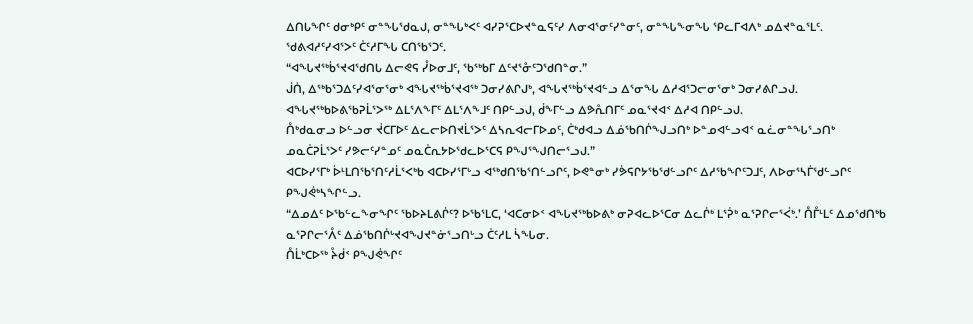ᐃᑎᒐᖏᑦ ᑯᓂᒃᑭᑦ ᓂᓐᖓᖁᓇᒍ, ᓂᓐᖓᒃᐸᑦ ᐊᓯᕈᕐᑕᐅᔪᓐᓇᕋᑦᓯ ᐱᓂᐊᕐᓂᑦᓯᓐᓂᑦ, ᓂᓐᖓᖕᓂᖓ ᕿᓚᒥᐊᐱᒃ ᓄᐃᔪᓐᓇᕐᒪᑦ. ᖁᕕᐊᓱᑦᓯᐊᕐᐳᑦ ᑖᑦᓱᒥᖓ ᑕᑎᖃᕐᑐᑦ.
“ᐊᖓᔪᖅᑳᕐᔪᐊᖁᑎᒐ ᐃᓕᕙᕋ ᓮᐅᓂᒧᑦ, ᖃᖅᑲᒥ ᐃᑦᔪᕐᓁᑦᑐᖁᑎᓐᓂ.”
ᒎᑏ, ᐃᖅᑲᕐᑐᐃᑦᓯᐊᕐᓂᕐᓂᒃ ᐊᖓᔪᖅᑳᕐᔪᐊᖅ ᑐᓂᓯᕕᒋᒍᒃ, ᐊᖓᔪᖅᑳᕐᔪᐊᓪᓗ ᐃᕐᓂᖓ ᐃᓱᐊᕐᑐᓕᓂᕐᓂᒃ ᑐᓂᓯᕕᒋᓗᒍ.
ᐊᖓᔪᖅᑲᐅᕕᖃᕈᒫᕐᐳᖅ ᐃᒪᕐᐱᖕᒥᑦ ᐃᒪᕐᐱᖕᒧᑦ ᑎᑭᓪᓗᒍ, ᑰᖕᒥᓪᓗ ᐃᕗᕅᑎᒥᑦ ᓄᓇᕐᔪᐊᑉ ᐃᓱᐊ ᑎᑭᓪᓗᒍ.
ᑍᒃᑯᓇᓂᓗ ᐅᓪᓗᓂ ᔫᑕᒥᐅᑦ ᐃᓚᓕᐅᑎᔪᒫᕐᐳᑦ ᐃᓴᕆᐊᓕᒥᐅᓄᑦ, ᑖᒃᑯᐊᓗ ᐃᓅᖃᑎᒌᖑᓗᑎᒃ ᐅᓐᓄᐊᓪᓗᐊᑉ ᓇᓛᓂᓐᖓᕐᓗᑎᒃ ᓄᓇᑖᕈᒫᕐᐳᑦ ᓯᕗᓕᑦᓯᓐᓄᑦ ᓄᓇᑖᕆᔭᐅᖁᓚᐅᕐᑕᕋ ᑭᖑᕐᖑᑎᓕᕐᓗᒍ.”
ᐊᑕᐅᓯᕐᒥᒃ ᐆᒻᒪᑎᖃᕐᑎᑦᓱᒫᕐᐸᒃᑲ ᐊᑕᐅᓯᕐᒥᒡᓗ ᐊᖅᑯᑎᖃᕐᑎᓪᓗᒋᑦ, ᐅᕙᓐᓂᒃ ᓯᕘᕋᒋᔭᖃᖁᓪᓗᒋᑦ ᐃᓱᖃᖏᑦᑐᒧᑦ, ᐱᐅᓂᕐᓴᒦᖁᓪᓗᒋᑦ ᑭᖑᕚᒃᓴᖏᓪᓗ.
“ᐃᓄᐃᑦ ᐅᖃᓪᓚᖕᓂᖏᑦ ᖃᐅᔨᒪᕕᒌᑦ? ᐅᖃᕐᒪᑕ, ‘ᐊᑕᓂᐅᑉ ᐊᖓᔪᖅᑲᐅᕕᒃ ᓂᕈᐊᓚᐅᕐᑕᓂ ᐃᓚᒌᒃ ᒪᕐᕉᒃ ᓇᕐᕈᒋᓕᕐᐹᒃ.’ ᑍᒤᒻᒪᑦ ᐃᓄᖁᑎᒃᑲ ᓇᕐᕈᒋᓕᕐᐰᑦ ᐃᓅᖃᑎᒌᒡᔪᐊᖑᔪᓐᓃᕐᓗᑎᒡᓗ ᑖᑦᓱᒪ ᓵᖓᓂ.
ᑍᒫᒃᑕᐅᖅ ᔧᑰᑉ ᑭᖑᕚᖏᑦ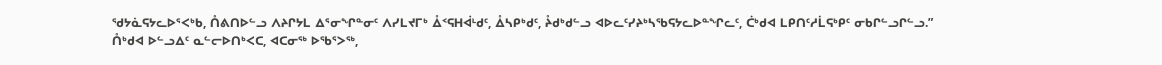ᖁᔭᓈᕋᔭᓚᐅᕐᐸᒃᑲ, ᑍᕕᑎᐅᓪᓗ ᐱᔨᒋᔭᒪ ᐃᕐᓂᖏᓐᓂᑦ ᐱᓯᒪᔪᒥᒃ ᐂᑉᕋᕼᐋᒻᑯᑦ, ᐂᓴᑭᒃᑯᑦ, ᔧᑯᒃᑯᓪᓗ ᐊᐅᓚᑦᓯᔨᒃᓴᖃᕋᔭᓚᐅᓐᖏᓚᑦ, ᑖᒃᑯᐊ ᒪᑭᑎᑦᓱᒫᕋᒃᑭᑦ ᓂᑲᒋᓪᓗᒋᓪᓗ.”
ᑍᒃᑯᐊ ᐅᓪᓗᐃᑦ ᓇᓪᓕᐅᑎᒃᐸᑕ, ᐊᑕᓂᖅ ᐅᖃᕐᐳᖅ,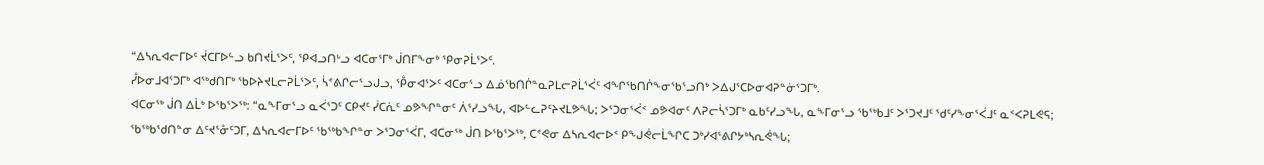“ᐃᓴᕆᐊᓕᒥᐅᑦ ᔫᑕᒥᐅᓪᓗ ᑲᑎᔪᒫᕐᐳᑦ, ᕿᐊᓗᑎᒡᓗ ᐊᑕᓂᕐᒥᒃ ᒎᑎᒥᖕᓂᒃ ᕿᓂᕈᒫᕐᐳᑦ.
ᓮᐅᓂᒧᐊᕐᑐᒥᒃ ᐊᖅᑯᑎᒥᒃ ᖃᐅᔨᔪᒪᓕᕈᒫᕐᐳᑦ, ᓵᕝᕕᒋᓕᕐᓗᒍᓗ, ᕾᓂᐊᕐᐳᑦ ᐊᑕᓂᕐᓗ ᐃᓅᖃᑎᒌᓐᓇᕈᒪᓕᕈᒫᕐᐹᑦ ᐊᖏᖃᑎᒌᖕᓂᖃᕐᓗᑎᒃ ᐳᐃᒍᕐᑕᐅᓂᐊᕈᓐᓃᕐᑐᒥᒃ.
ᐊᑕᓂᖅ ᒎᑎ ᐃᒫᒃ ᐅᖃᕐᐳᖅ: “ᓇᖕᒥᓂᕐᓗ ᓇᐹᕐᑐᑦ ᑕᑭᔪᑦ ᓰᑕᕇᑦ ᓄᕗᖏᓐᓂᑦ ᐲᕐᓯᓗᖓ, ᐊᐅᓪᓚᕈᑦᔨᔪᒪᕗᖓ; ᐳᕐᑐᓂᕐᐹᑉ ᓄᕗᐊᓂᑦ ᐱᕈᓕᓵᕐᑐᒥᒃ ᓇᑲᑦᓯᓗᖓ, ᓇᖕᒥᓂᕐᓗ ᖃᖅᑲᒧᑦ ᐳᕐᑐᔪᒧᑦ ᖁᑦᓯᖕᓂᕐᐹᒧᑦ ᓇᑉᐸᕈᒪᕙᕋ;
ᖃᖅᑲᖁᑎᓐᓂ ᐃᑦᔪᕐᓁᑦᑐᒥ, ᐃᓴᕆᐊᓕᒥᐅᑦ ᖃᖅᑲᖏᓐᓂ ᐳᕐᑐᓂᕐᐹᒥ, ᐊᑕᓂᖅ ᒎᑎ ᐅᖃᕐᐳᖅ, ᑕᕝᕙᓂ ᐃᓴᕆᐊᓕᐅᑉ ᑭᖑᕚᓕᒫᖏᑕ ᑐᒃᓯᐊᕐᕕᒋᔭᒃᓴᕆᕚᖓ;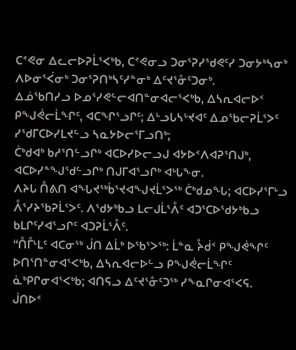ᑕᕝᕙᓂ ᐃᓚᓕᐅᕈᒫᕐᐸᒃᑲ, ᑕᕝᕙᓂᓗ ᑐᓂᕐᕈᓯᖁᕙᑦᓯ ᑐᓂᔭᒃᓴᓂᒃ ᐱᐅᓂᕐᐹᓂᒃ ᑐᓂᕐᕈᑎᒃᓴᑦᓯᓐᓂᒃ ᐃᑦᔪᕐᓁᑦᑐᓂᒃ.
ᐃᓅᖃᑎᓯᓗ ᐅᓄᕐᓯᕙᓪᓕᐊᑎᓐᓂᐊᓕᕐᐸᒃᑲ, ᐃᓴᕆᐊᓕᐅᑉ ᑭᖑᕚᓕᒫᖏᑦ, ᐊᑕᖏᕐᓗᒋᑦ; ᐃᒡᓗᒐᓴᒡᔪᐊᑦ ᐃᓄᖃᓕᕈᒫᕐᐳᑦ ᓯᖁᒥᑕᐅᓯᒪᔪᓪᓗ ᓴᓇᔭᐅᓕᕐᒥᓗᑎᒃ;
ᑖᒃᑯᐊᒃ ᑲᓱᕐᑎᓪᓗᒋᒃ ᐊᑕᐅᓯᐅᓕᓗᒍ ᐊᔭᐅᑉᐱᐊᕈᕐᑎᒍᒃ, ᐊᑕᐅᓯᓐᖑᖁᓪᓗᒋᒃ ᑎᒍᒥᐊᕐᓗᒋᒃ ᐊᒡᒐᖕᓂ.
ᐱᔨᒐ ᑍᕕᑎ ᐊᖓᔪᖅᑳᕐᔪᐊᖑᔪᒫᕐᐳᖅ ᑖᒃᑯᓄᖓ; ᐊᑕᐅᓯᕐᒥᒡᓗ ᐰᕐᓯᔨᖃᕈᒫᕐᐳᑦ. ᐱᖁᔭᒃᑲᓗ ᒪᓕᒍᒫᕐᐰᑦ ᐊᑐᕐᑕᐅᖁᔭᒃᑲᓗ ᑲᒪᒋᑦᓯᐊᕐᓗᒋᑦ ᐊᑐᕈᒫᕐᐰᑦ.
“ᑍᒤᒻᒪᑦ ᐊᑕᓂᖅ ᒎᑎ ᐃᒫᒃ ᐅᖃᕐᐳᖅ: ᒫᓐᓇ ᔧᑰᑉ ᑭᖑᕚᖏᑦ ᐅᑎᕐᑎᓐᓂᐊᕐᐸᒃᑲ, ᐃᓴᕆᐊᓕᐅᓪᓗ ᑭᖑᕚᓕᒫᖏᑦ ᓈᒃᑭᒋᓂᐊᕐᐸᒃᑲ; ᐊᑎᕋᓗ ᐃᑦᔪᕐᓁᑦᑐᖅ ᓯᖕᓇᒋᓂᐊᕐᐸᕋ.
ᒎᑎᐅᑉ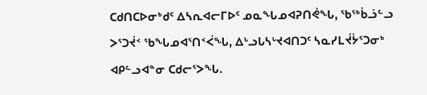ᑕᑯᑎᑕᐅᓂᒃᑯᑦ ᐃᓴᕆᐊᓕᒥᐅᑦ ᓄᓇᖓᓄᐊᕈᑎᕚᖓ, ᖃᖅᑳᓘᓪᓗ ᐳᕐᑐᔫᑉ ᖃᖓᓄᐊᕐᑎᑉᐹᖓ, ᐃᒡᓗᒐᓴᒡᔪᐊᑎᑐᑦ ᓴᓇᓯᒪᔫᔮᕐᑐᓂᒃ ᐊᑭᓪᓗᐊᓐᓂ ᑕᑯᓕᕐᐳᖓ.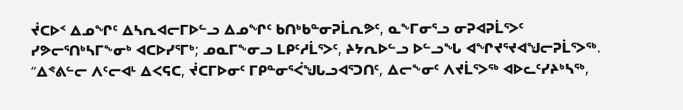ᔫᑕᐅᑉ ᐃᓄᖏᑦ ᐃᓴᕆᐊᓕᒥᐅᓪᓗ ᐃᓄᖏᑦ ᑲᑎᒃᑲᓐᓂᕈᒫᕆᕗᑦ, ᓇᖕᒥᓂᕐᓗ ᓂᕈᐊᕈᒫᕐᐳᑦ ᓯᕗᓕᕐᑎᒃᓴᒥᖕᓂᒃ ᐊᑕᐅᓯᕐᒥᒃ; ᓄᓇᒥᖕᓂᓗ ᒪᑭᑦᓱᒫᕐᐳᑦ, ᔨᔭᕆᐅᓪᓗ ᐅᓪᓗᖓ ᐊᖏᔪᕐᔪᐊᖑᓕᕈᒫᕐᐳᖅ.
“ᐃᕝᕕᓪᓕ ᐱᑦᓕᐊᒻ ᐃᐸᕋᑕ, ᔫᑕᒥᐅᓂᑦ ᒥᑭᓐᓂᕐᐹᖑᒐᓗᐊᕐᑐᑎᑦ, ᐃᓕᖕᓂᑦ ᐱᔪᒫᕐᐳᖅ ᐊᐅᓚᑦᓯᔨᒃᓴᖅ,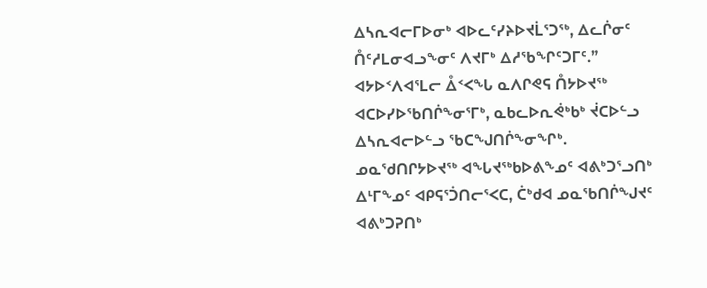ᐃᓴᕆᐊᓕᒥᐅᓂᒃ ᐊᐅᓚᑦᓯᔨᐅᔪᒫᕐᑐᖅ, ᐃᓚᒌᓂᑦ ᑍᑦᓱᒪᓂᐊᓗᖕᓂᑦ ᐱᔪᒥᒃ ᐃᓱᖃᖏᑦᑐᒥᑦ.”
ᐊᔭᐅᑉᐱᐊᕐᒪᓕ ᐂᑉᐸᖓ ᓇᐱᒋᕙᕋ ᑍᔭᐅᔪᖅ ᐊᑕᐅᓯᐅᖃᑎᒌᖕᓂᕐᒥᒃ, ᓇᑲᓚᐅᕆᕚᒃᑲᒃ ᔫᑕᐅᓪᓗ ᐃᓴᕆᐊᓕᐅᓪᓗ ᖃᑕᖑᑎᒌᖕᓂᖏᒃ.
ᓄᓇᖁᑎᒋᔭᐅᔪᖅ ᐊᖓᔪᖅᑲᐅᕕᖕᓄᑦ ᐊᕕᒃᑐᕐᓗᑎᒃ ᐃᒻᒥᖕᓄᑦ ᐊᑭᕋᕐᑑᑎᓕᕐᐸᑕ, ᑖᒃᑯᐊ ᓄᓇᖃᑎᒌᖑᔪᑦ ᐊᕕᒃᑐᕈᑎᒃ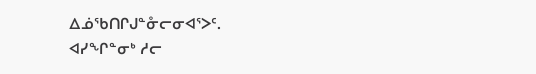ᐃᓅᖃᑎᒋᒍᓐᓁᓕᓂᐊᕐᐳᑦ.
ᐊᓯᖏᓐᓂᒃ ᓱᓕ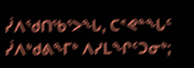ᓰᐱᖁᑎᖃᕐᐳᖓ, ᑕᕝᕙᓐᖓᑦ ᓰᐱᒃᑯᕕᖕᒥᒃ ᐱᓯᒪᖏᑦᑐᓂᒃ;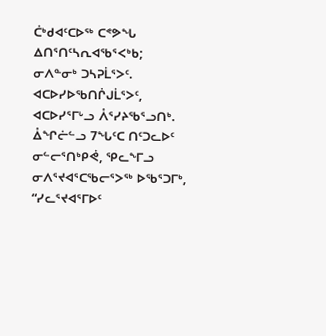ᑖᒃᑯᐊᑦᑕᐅᖅ ᑕᕝᕗᖓ ᐃᑎᕐᑎᑦᓴᕆᐊᖃᕐᐸᒃᑲ; ᓂᐱᓐᓂᒃ ᑐᓴᕈᒫᕐᐳᑦ. ᐊᑕᐅᓯᐅᖃᑎᒌᒍᒫᕐᐳᑦ, ᐊᑕᐅᓯᕐᒥᒡᓗ ᐰᕐᓯᔨᖃᕐᓗᑎᒃ.
ᐂᖏᓖᓪᓗ 7ᖓᑦᑕ ᑎᑦᑐᓚᐅᑦ ᓂᓪᓕᕐᑎᒃᑭᕚ, ᕿᓚᖕᒥᓗ ᓂᐱᕐᔪᐊᕐᑕᖃᓕᕐᐳᖅ ᐅᖃᕐᑐᒥᒃ, “ᓯᓚᕐᔪᐊᕐᒥᐅᑦ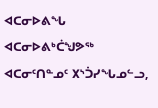ᐊᑕᓂᐅᕕᖓ ᐊᑕᓂᐅᕕᒃᑖᖑᕗᖅ ᐊᑕᓂᑦᑎᓐᓄᑦ ᙭ᔅᑑᓯᖓᓄᓪᓗ,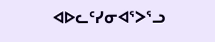ᐊᐅᓚᑦᓯᓂᐊᕐᐳᕐᓗ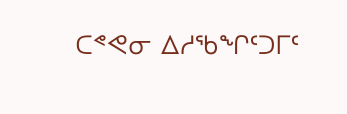ᑕᕝᕙᓂ ᐃᓱᖃᖏᑦᑐᒥᑦ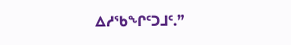ᐃᓱᖃᖏᑦᑐᒧᑦ.”